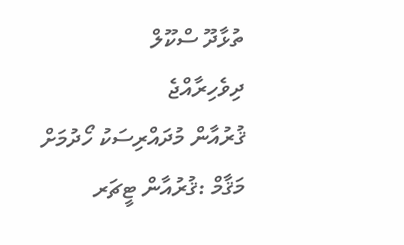ތުޅާދޫ ސްކޫލް
ދިވެހިރާއްޖެ
ޤުރުއާން މުދައްރިސަކު ހޯދުމަށް
މަޤާމް :ޤުރުއާން ޓީޗަރ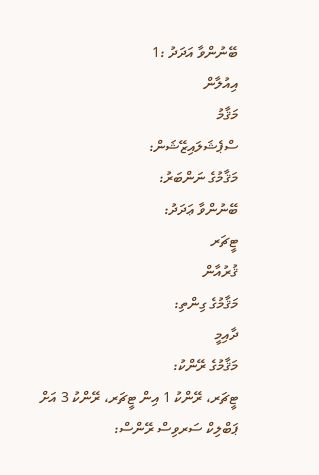ބޭނުންވާ އަދަދު :1
އިއުލާން
މަޤާމު
ސްޕެޝަލައިޒޭޝަން:
މަޤާމުގެ ނަންބަރު:
ބޭނުންވާ ޢަދަދު:
ޓީޗަރ
ޤުރުއާން
މަޤާމުގެ ގިންތި:
ދާއިމީ
މަޤާމުގެ ރޭންކު:
ޓީޗަރ، ރޭންކު 1 އިން ޓީޗަރ، ރޭންކު 3 އަށް
ޕަބްލިކް ސަރވިސް ރޭންސް: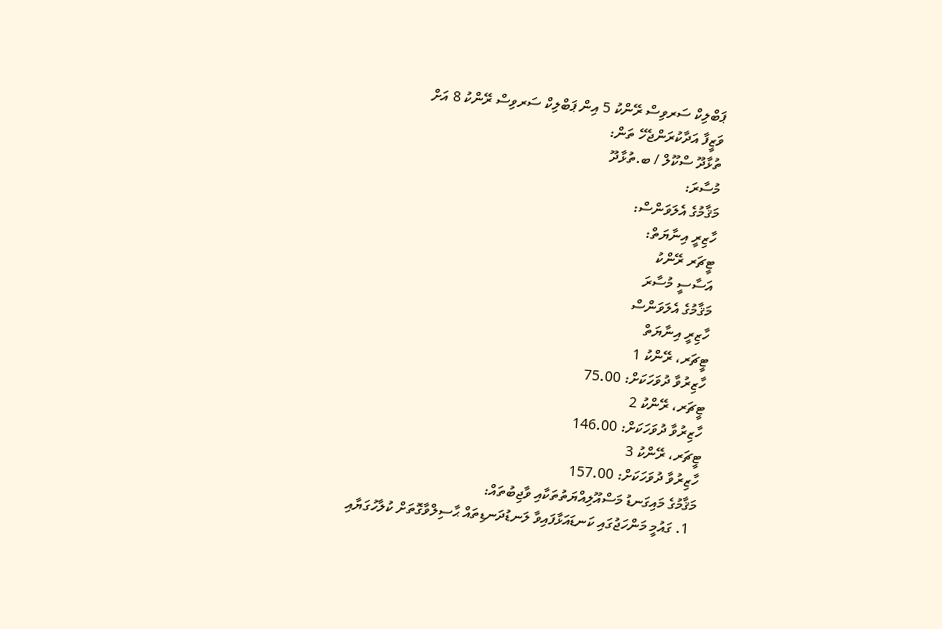ޕަބްލިކް ސަރވިސް ރޭންކު 5 އިން ޕަބްލިކް ސަރވިސް ރޭންކު 8 އަށް
ވަޒީފާ އަދާކުރަންޖެހޭ ތަން:
ތުޅާދޫ ސްކޫލް / ބ.ތުޅާދޫ
މުސާރަ:
މަޤާމުގެ އެލަވަންސް:
ހާޒިރީ އިނާޔަތް:
ޓީޗަރ ރޭންކު
އަސާސީ މުސާރަ
މަޤާމުގެ އެލަވަންސް
ހާޒިރީ އިނާޔަތް
ޓީޗަރ، ރޭންކު 1
ހާޒިރުވާ ދުވަހަކަށް: 75.00
ޓީޗަރ، ރޭންކު 2
ހާޒިރުވާ ދުވަހަކަށް: 146.00
ޓީޗަރ، ރޭންކު 3
ހާޒިރުވާ ދުވަހަކަށް: 157.00
މަޤާމުގެ މައިގަނޑު މަސްއޫލިއްޔަތުތަކާއި ވާޖިބުތައް:
  1. ގައުމީ މަންހަޖުގައި ކަނޑައަޅާފައިވާ ލަނޑުދަނޑިތައް ޙާސިލްވާގޮތަށް ކުލާހުގަޔާއި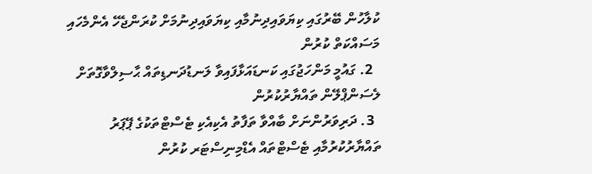ކުލާހުން ބޭރުގައި ކިޔަވައިދިނުމާއި ކިޔަވައިދިނުމަށް ކުރަންޖެހޭ އެންމެހައި މަސައްކަތް ކުރުން
  2. ގައުމީ މަންހަޖުގައި ކަނޑައަޅާފައިވާ ލަނޑުދަނޑިތައް ޙާސިލްވާގޮތަށް ލެސަންޕްލޭން ތައްޔާރުކުރުން
  3. ދަރިވަރުންނަށް ބާއްވާ ތަފާތު އެކިއެކި ޓެސްޓްތަކުގެ ޕޭޕަރު ތައްޔާރުކުރުމާއި ޓެސްޓްތައް އެޑްމިނިސްޓަރ ކުރުން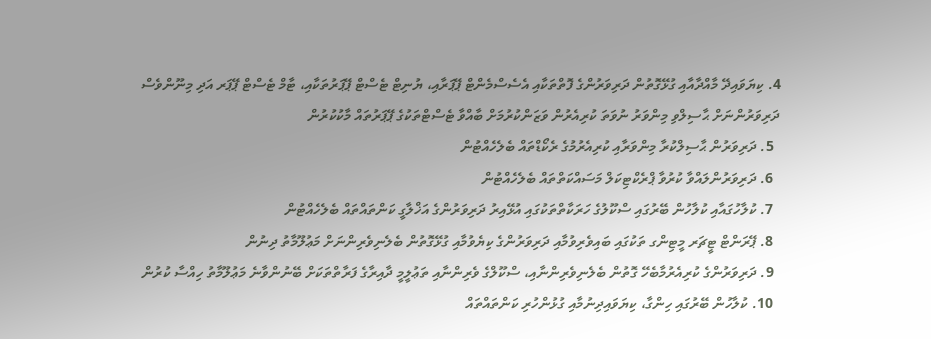4. ކިޔަވައިދޭ މާއްދާއާއި ގުޅޭގޮތުން ދަރިވަރުންގެ ފޮތްތަކާއި އެސެސްމެންޓް ޕޭޕަރާއި، ޔުނިޓް ޓެސްޓް ޕޭޕަރުތަކާއި، ޓާމް ޓެސްޓް ޕޭޕަރ އަދި މިނޫންވެސް ދަރިވަރުންނަށް ޙާސިލްވި މިންވަރު ނުވަތަ ކުރިއެރުން ވަޒަންކުރުމަށް ބާއްވާ ޓެސްޓްތަކުގެ ޕޭޕަރުތައް މާކުކުރުން
  5. ދަރިވަރުން ޙާސިލްކުރާ މިންވަރާއި ކުރިއެރުމުގެ ރެކޯޑްތައް ބެލެހެއްޓުން
  6. ދަރިވަރުންލައްވާ ކުރުވާ ޕްރެކްޓިކަލް މަސައްކަތްތައް ބެލެހެއްޓުން
  7. ކުލާހުގައާއި ކުލާހުން ބޭރުގައި ސްކޫލުގެ ހަރަކާތްތަކުގައި އުޅޭއިރު ދަރިވަރުންގެ އަޚްލާގީ ކަންތައްތައް ބެލެހެއްޓުން
  8. ޕޭރަންޓް ޓީޗަރ މީޓިންގ ތަކުގައި ބައިވެރިވުމާއި ދަރިވަރުންގެ ކިޔެވުމާއި ގުޅޭގޮތުން ބެލެނިވެރިންނަށް މަޢުލޫމާތު ދިނުން
  9. ދަރިވަރުންގެ ކުރިއެރުމާބެހޭ ގޮތުން ބެލެނިވެރިންނާއި، ސްކޫލްގެ ވެރިންނާއި ތަޢުލީމީ ދާއިރާގެ ފަރާތްތަކަށް ބޭނުންވާނެ މަޢުލޫމާތު ހިއްސާ ކުރުން
  10. ކުލާހުން ބޭރުގައި ހިންގާ، ކިޔަވައިދިނުމާއި ގުޅުންހުރި ކަންތައްތައް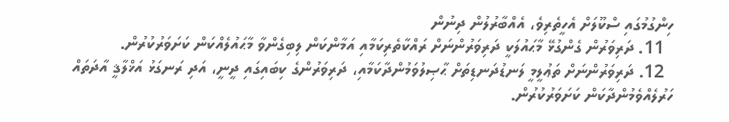ހިންގުމުގައި ސްކޫލަށް އެހީތެރިވެ، އެއްބާރުލުން ދިނުން
  11. ދަރިވަރުން ގެންގުޅޭ މާޙައުލަކީ ދަރިވަރުންނަށް ރައްކާތެރިކަމާއި އަމާންކަން ލިބިގެންވާ މާޙައުލެއްކަން ކަށަވަރުކުރުން.
  12. ދަރިވަރުންނަށް ތަޢުލީމީ ލަނޑުދަނޑިތަށް ޙާޞިލުވަމުންދާކަމާއި، ދަރިވަރުންގެ ކިބައިގައި ދީނީ، އަދި ރަނގަޅު އަޚްލާޤީ އާދަތައް ހަރުލެއްވެމުންދާކަން ކަށަވަރުކުރުން.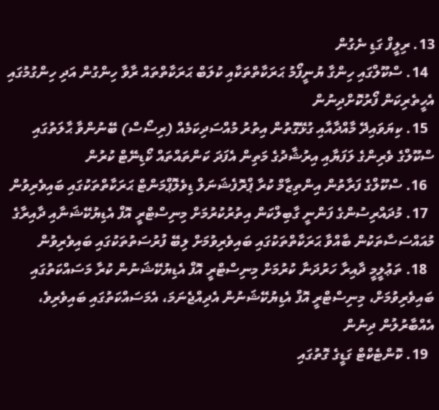13. ރިލީފް ގަޑި ނެގުން
  14. ސްކޫލްގައި ހިންގާ ޔުނީފޯމު ޙަރަކާތްތަކާއި ކުލަބް ޙަރަކާތްތައް ރާވާ ހިންގުން އަދި ހިންގުމުގައި އެހީތެރިކަން ފޯރުކޮށްދިނުން
  15. ކިޔަވައިދޭ މާއްދާއާއި ގުޅޭގޮތުން އިތުރު މުއްސަދިކަމެއް (ރިސޯސް) ބޭނުންވާ ޙާލަތުގައި ސްކޫލްގެ ވެރިންގެ ލަފަޔާއި އިރުޝާދުގެ މަތިން އެފަދަ ކަންތައްތައް ކޯޑިނޭޓް ކުރުން
  16. ސްކޫލްގެ ފަރާތުން އިންތިޒާމް ކުރާ ޕްރޮފެޝަނަލް ޑިވެލޮޕްމަންޓް ޙަރަކާތްތަކުގައި ބައިވެރިވުން
  17. މުދައްރިސުންގެ ފަންނީ ގާބިލްކަން އިތުރުކުރުމަށް މިނިސްޓްރީ އޮފް އެޑިޔުކޭޝަނާއި ދާއިރާގެ މުއައްސަސާތަކުން ބާއްވާ ޙަރަކާތްތަކުގައި ބައިވެރިވުމަށް ލިބޭ ފުރުސަތުތަކުގައި ބައިވެރިވުން
  18. ތަޢުލީމީ ދާއިރާ ހަރުދަނާ ކުރުމަށް މިނިސްޓްރީ އޮފް އެޑިޔުކޭޝަނުން ކުރާ މަސައްކަތުގައި ބައިވެރިވުމަށް، މިނިސްޓްރީ އޮފް އެޑިޔުކޭޝަނުން އެދިއްޖެނަމަ، އެމަސައްކަތުގައި ބައިވެރިވެ، އެއްބާރުލުން ދިނުން
  19. ކޮންޓެކްޓް ގަޑީގެ ގޮތުގައި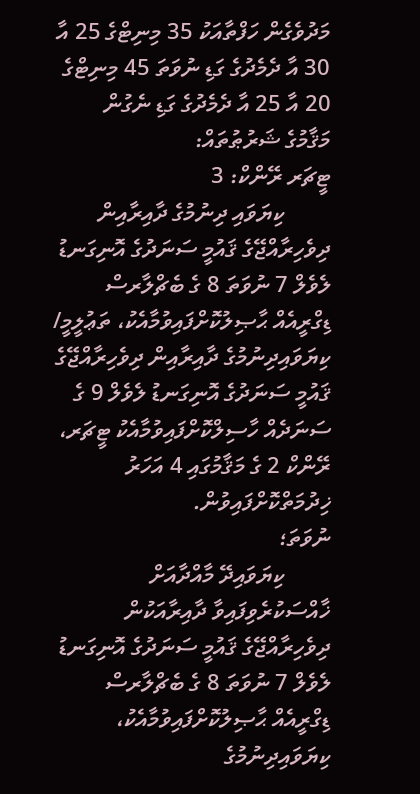މަދުވެގެން ހަފްތާއަކު 35 މިނިޓްގެ 25 އާ 30 އާ ދެމެދުގެ ގަޑި ނުވަތަ 45 މިނިޓްގެ 20 އާ 25 އާ ދެމެދުގެ ގަޑި ނެގުން
މަޤާމުގެ ޝަރުޠުތައް:
ޓީޗަރ ރޭންކް: 3
        ކިޔަވައި ދިނުމުގެ ދާއިރާއިން ދިވެހިރާއްޖޭގެ ޤައުމީ ސަނަދުގެ އޮނިގަނޑު ލެވެލް 7 ނުވަތަ 8 ގެ ބެޗްލާރސް ޑިގްރީއެއް ޙާޞިލުކޮށްފައިވުމާއެކު، ތަޢުލީމީ/ ކިޔަވައިދިނުމުގެ ދާއިރާއިން ދިވެހިރާއްޖޭގެ ޤައުމީ ސަނަދުގެ އޮނިގަނޑު ލެވެލް 9 ގެ ސަނަދެއް ހާސިލްކޮށްފައިވުމާއެކު ޓީޗަރ، ރޭންކް 2 ގެ މަޤާމުގައި 4 އަހަރު ޚިދުމަތްކޮށްފައިވުން.
ނުވަތަ؛
        ކިޔަވައިދޭ މާއްދާއަށް ޚާއްސަކުރެވިފައިވާ ދާއިރާއަކުން ދިވެހިރާއްޖޭގެ ޤައުމީ ސަނަދުގެ އޮނިގަނޑު ލެވެލް 7 ނުވަތަ 8 ގެ ބެޗްލާރސް ޑިގްރީއެއް ޙާޞިލުކޮށްފައިވުމާއެކު، ކިޔަވައިދިނުމުގެ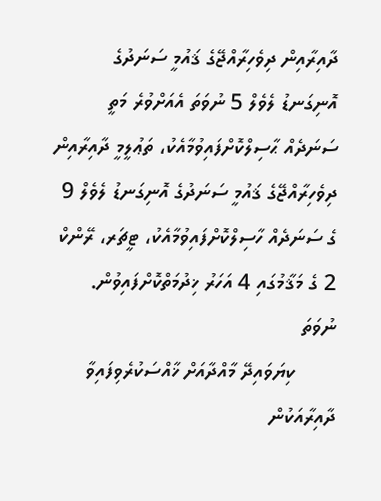ދާއިރާއިން ދިވެހިރާއްޖޭގެ ޤައުމީ ސަނަދުގެ އޮނިގަނޑު ލެވެލް 5 ނުވަތަ އެއަށްވުރެ މަތީ ސަނަދެއް ޙާސިލްކޮށްފައިވުމާއެކު، ތަޢުލީމީ ދާއިރާއިން ދިވެހިރާއްޖޭގެ ޤައުމީ ސަނަދުގެ އޮނިގަނޑު ލެވެލް 9 ގެ ސަނަދެއް ހާސިލްކޮށްފައިވުމާއެކު، ޓީޗަރ، ރޭންކް 2 ގެ މަޤާމުގައި 4 އަހަރު ޚިދުމަތްކޮށްފައިވުން.
ނުވަތަ
       ކިޔަވައިދޭ މާއްދާއަށް ޚާއްސަކުރެވިފައިވާ ދާއިރާއަކުން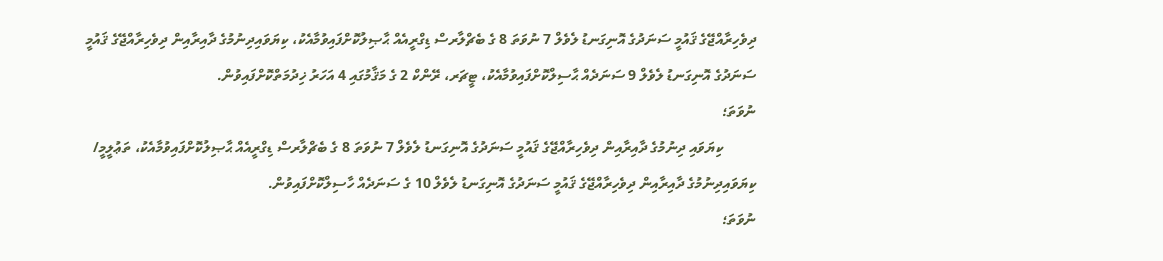ދިވެހިރާއްޖޭގެ ޤައުމީ ސަނަދުގެ އޮނިގަނޑު ލެވެލް 7 ނުވަތަ 8 ގެ ބެޗްލާރސް ޑިގްރީއެއް ޙާޞިލުކޮށްފައިވުމާއެކު، ކިޔަވައިދިނުމުގެ ދާއިރާއިން ދިވެހިރާއްޖޭގެ ޤައުމީ ސަނަދުގެ އޮނިގަނޑު ލެވެލް 9 ސަނަދެއް ޙާސިލްކޮށްފައިވުމާއެކު، ޓީޗަރ، ރޭންކް 2 ގެ މަޤާމުގައި 4 އަހަރު ޚިދުމަތްކޮށްފައިވުން.
ނުވަތަ؛
         ކިޔަވައި ދިނުމުގެ ދާއިރާއިން ދިވެހިރާއްޖޭގެ ޤައުމީ ސަނަދުގެ އޮނިގަނޑު ލެވެލް 7 ނުވަތަ 8 ގެ ބެޗްލާރސް ޑިގްރީއެއް ޙާޞިލުކޮށްފައިވުމާއެކު، ތަޢުލީމީ/ ކިޔަވައިދިނުމުގެ ދާއިރާއިން ދިވެހިރާއްޖޭގެ ޤައުމީ ސަނަދުގެ އޮނިގަނޑު ލެވެލް 10 ގެ ސަނަދެއް ހާސިލްކޮށްފައިވުން.
ނުވަތަ؛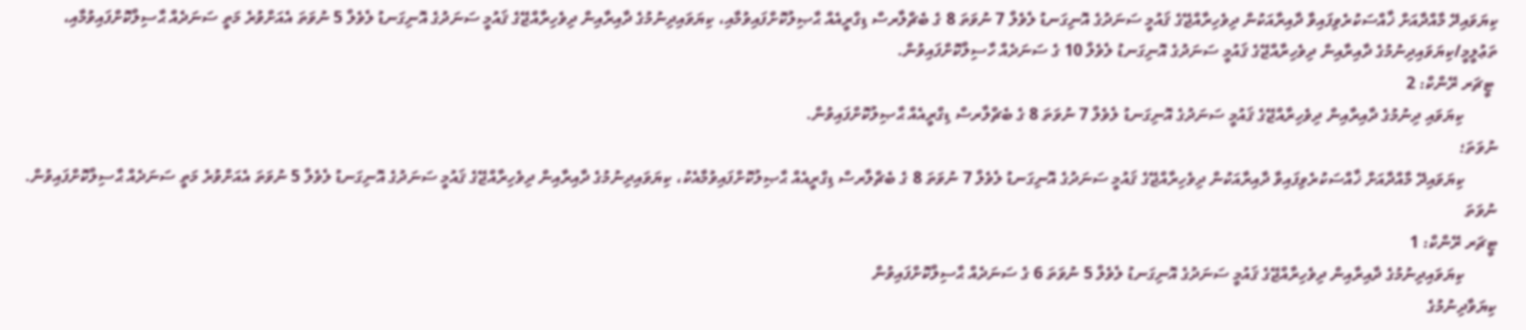ކިޔަވައިދޭ މާއްދާއަށް ޚާއްސަކުރެވިފައިވާ ދާއިރާއަކުން ދިވެހިރާއްޖޭގެ ޤައުމީ ސަނަދުގެ އޮނިގަނޑު ލެވެލް 7 ނުވަތަ 8 ގެ ބެޗްލާރސް ޑިގްރީއެއް ޙާޞިލުކޮށްފައިވުމާއި، ކިޔަވައިދިނުމުގެ ދާއިރާއިން ދިވެހިރާއްޖޭގެ ޤައުމީ ސަނަދުގެ އޮނިގަނޑު ލެވެލް 5 ނުވަތަ އެއަށްވުރެ މަތީ ސަނަދެއް ޙާސިލްކޮށްފައިވުމާއި، ތަޢުލީމީ/ކިޔަވައިދިނުމުގެ ދާއިރާއިން ދިވެހިރާއްޖޭގެ ޤައުމީ ސަނަދުގެ އޮނިގަނޑު ލެވެލް 10 ގެ ސަނަދެއް ހާސިލްކޮށްފައިވުން.
 ޓީޗަރ ރޭންކް: 2
        ކިޔަވައި ދިނުމުގެ ދާއިރާއިން ދިވެހިރާއްޖޭގެ ޤައުމީ ސަނަދުގެ އޮނިގަނޑު ލެވެލް 7 ނުވަތަ 8 ގެ ބެޗްލާރސް ޑިގްރީއެއް ޙާޞިލުކޮށްފައިވުން.
ނުވަތަ؛
        ކިޔަވައިދޭ މާއްދާއަށް ޚާއްސަކުރެވިފައިވާ ދާއިރާއަކުން ދިވެހިރާއްޖޭގެ ޤައުމީ ސަނަދުގެ އޮނިގަނޑު ލެވެލް 7 ނުވަތަ 8 ގެ ބެޗްލާރސް ޑިގްރީއެއް ޙާޞިލުކޮށްފައިވުމާއެކު، ކިޔަވައިދިނުމުގެ ދާއިރާއިން ދިވެހިރާއްޖޭގެ ޤައުމީ ސަނަދުގެ އޮނިގަނޑު ލެވެލް 5 ނުވަތަ އެއަށްވުރެ މަތީ ސަނަދެއް ޙާސިލްކޮށްފައިވުން.
ނުވަތަ
ޓީޗަރ ރޭންކް: 1
        ކިޔަވައިދިނުމުގެ ދާއިރާއިން ދިވެހިރާއްޖޭގެ ޤައުމީ ސަނަދުގެ އޮނިގަނޑު ލެވެލް 5 ނުވަތަ 6 ގެ ސަނަދެއް ޙާސިލްކޮށްފައިވުން
ކިޔަވާދިނުމުގެ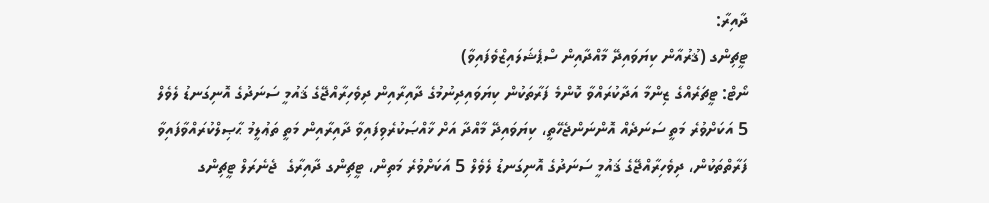ދާއިރާ:
ޓީޗިންގ (ޤުރުއާން ކިޔަވައިދޭ މާއްދާއިން ސްޕެޝަލައިޒްވެފައިވާ)
ނޯޓް: ޓީޗަރެއްގެ ޒިންމާ އަދާކުރައްވާ ކޮންމެ ފަރާތަކުން ކިޔަވައިދިނުމުގެ ދާއިރާއިން ދިވެހިރާއްޖޭގެ ޤައުމީ ސަނަދުގެ އޮނިގަނޑު ލެވެލް 5 އަކަށްވުރެ މަތީ ސަނަދެއް އޮންނަންޖެހޭތީ، ކިޔަވައިދޭ މާއްދާ އަށް ޚާއްޞަކުރެވިފައިވާ ދާއިރާއިން މަތީ ތަޢުލީމު ޙާޞިލްކުރައްވާފައިވާ ފަރާތްތަކުން، ދިވެހިރާއްޖޭގެ ޤައުމީ ސަނަދުގެ އޮނިގަނޑު ލެވެލް 5 އަކަށްވުރެ މަތިން، ޓީޗިންގ ދާއިރާގެ  ޖެނެރަލް ޓީޗިންގ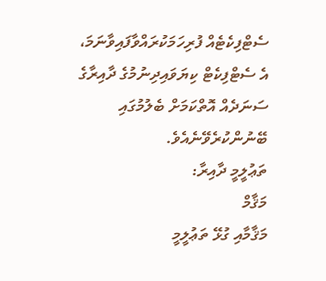ސެޓްފިކެޓެއް ފުރިހަމަކުރައްވާފައިވާނަމަ، އެ ސެޓްފިކެޓް ކިޔަވައިދިނުމުގެ ދާއިރާގެ ސަނަދެއް އޮތްކަމަށް ބެލުމުގައި ބޭނުންކުރެވޭނެއެވެ.
ތަޢުލީމީ ދާއިރާ:
މަޤާމް
މަޤާމާއި ގުޅޭ ތަޢުލީމީ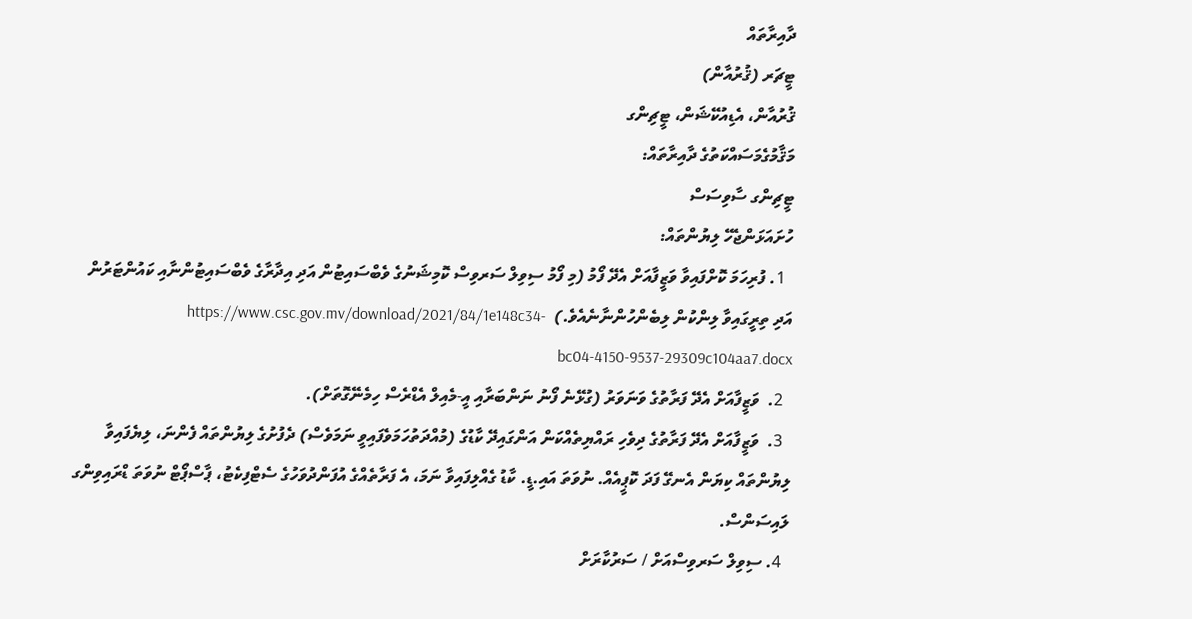ދާއިރާތައް
ޓީޗަރ (ޤުރުއާން)
ޤުރުއާން، އެޑިއުކޭޝަން، ޓީޗިންގ
މަޤާމުގެމަސައްކަތުގެ ދާއިރާތައް:
ޓީޗިންގ ސާވިސަސް
ހުށައަޅަންޖެހޭ ލިޔުންތައް:
  1. ފުރިހަމަ ކޮށްފައިވާ ވަޒީފާއަށް އެދޭ ފޯމު (މި ފޯމު ސިވިލް ސަރވިސް ކޮމިޝަނުގެ ވެބްސައިޓުން އަދި އިދާރާގެ ވެބްސައިޓުންނާއި ކައުންޓަރުން އަދި ތިރީގައިވާ ލިންކުން ލިބެންހުންނާނެއެވެ.)  https://www.csc.gov.mv/download/2021/84/1e148c34-bc04-4150-9537-29309c104aa7.docx
  2.  ވަޒީފާއަށް އެދޭ ފަރާތުގެ ވަނަވަރު (ގުޅޭނެ ފޯނު ނަންބަރާއި އީ-މެއިލް އެޑްރެސް ހިމެނޭގޮތަށް).
  3.  ވަޒީފާއަށް އެދޭ ފަރާތުގެ ދިވެހި ރައްޔިތެއްކަން އަންގައިދޭ ކާޑުގެ (މުއްދަތުހަމަވެފައިވީ ނަމަވެސް) ދެފުށުގެ ލިޔުންތައް ފެންނަ، ލިޔެފައިވާ ލިޔުންތައް ކިޔަން އެނގޭ ފަދަ ކޮޕީއެއް. ނުވަތަ އައި.ޑީ. ކާޑު ގެއްލިފައިވާ ނަމަ، އެ ފަރާތެއްގެ އުފަންދުވަހުގެ ސެޓްފިކެޓު، ޕާސްޕޯޓް ނުވަތަ ޑްރައިވިންގ ލައިސަންސް.
  4. ސިވިލް ސަރވިސްއަށް / ސަރުކާރަށް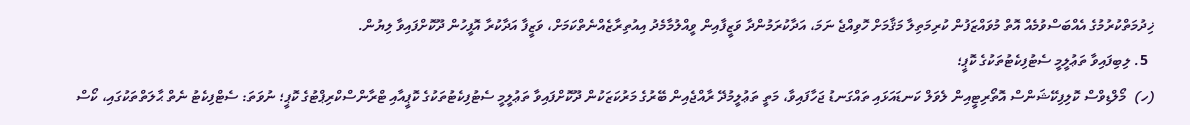ޚިދުމަތްކުރުމުގެ އެއްބަސްވުމެއް އޮތް މުވައްޒަފުން ކުރިމަތިލާ މަޤާމަށް ހޮވިއްޖެ ނަމަ، އަދާކުރަމުންދާ ވަޒީފާއިން ވީއްލުމާމެދު އިއުތިރާޒެއްނެތްކަމަށް، ވަޒީފާ އަދާކުރާ އޮފީހުން ދޫކޮށްފައިވާ ލިޔުން.
  5. ލިބިފައިވާ ތަޢުލީމީ ސެޓުފިކެޓުތަކުގެ ކޮޕީ؛
(ހ)  މޯލްޑިވްސް ކޮލިފިކޭޝަންސް އޮތޯރިޓީއިން ލެވަލް ކަނޑައަޅައި ތައްގަނޑު ޖަހާފައިވާ، މަތީ ތަޢުލީމުދޭ ރާއްޖެއިން ބޭރުގެ މަރުކަޒަކުން ދޫކޮށްފައިވާ ތަޢުލީމީ ސެޓުފިކެޓުތަކުގެ ކޮޕީއާއި ޓްރާންސްކްރިޕްޓުގެ ކޮޕީ؛ ނުވަތަ: ސެޓްފިކެޓު ނެތް ޙާލަތްތަކުގައި، ކޯސް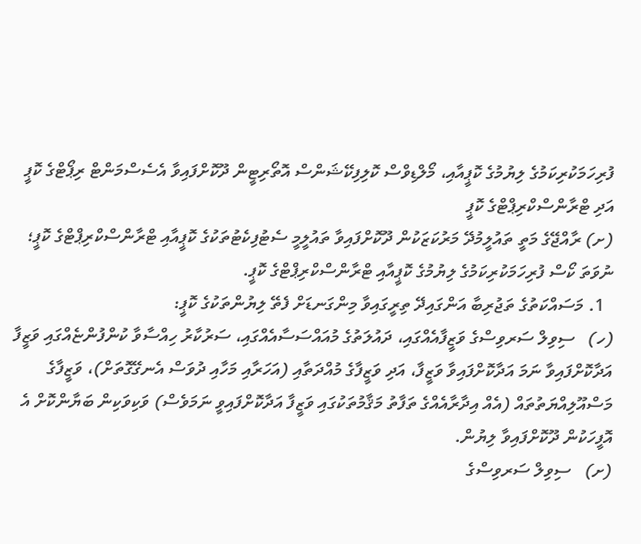ފުރިހަމަކުރިކަމުގެ ލިޔުމުގެ ކޮޕީއާއި، މޯލްޑިވްސް ކޮލިފިކޭޝަންސް އޮތޯރިޓީން ދޫކޮށްފައިވާ އެސެސްމަންޓް ރިޕޯޓްގެ ކޮޕީ އަދި ޓްރާންސްކްރިޕްޓްގެ ކޮޕީ
(ށ) ރާއްޖޭގެ މަތީ ތައުލީމުދޭ މަރުކަޒަކުން ދޫކޮށްފައިވާ ތައުލީމީ ސެޓުފިކެޓުތަކުގެ ކޮޕީއާއި ޓްރާންސްކްރިޕްޓްގެ ކޮޕީ؛ ނުވަތަ ކޯސް ފުރިހަމަކުރިކަމުގެ ލިޔުމުގެ ކޮޕީއާއި ޓްރާންސްކްރިޕްޓްގެ ކޮޕީ.
  1. މަސައްކަތުގެ ތަޖުރިބާ އަންގައިދޭ ތިރީގައިވާ މިންގަނޑަށް ފެތޭ ލިޔުންތަކުގެ ކޮޕީ:
(ހ)   ސިވިލް ސަރވިސްގެ ވަޒީފާއެއްގައި، ދައުލަތުގެ މުއައްސަސާއެއްގައި، ސަރުކާރު ހިއްސާވާ ކުންފުންޏެއްގައި ވަޒީފާ އަދާކޮށްފައިވާ ނަމަ އަދާކޮށްފައިވާ ވަޒީފާ، އަދި ވަޒީފާގެ މުއްދަތާއި (އަހަރާއި މަހާއި ދުވަސް އެނގޭގޮތަށް)، ވަޒީފާގެ މަސްއޫލިއްޔަތުތައް (އެއް އިދާރާއެއްގެ ތަފާތު މަޤާމުތަކުގައި ވަޒީފާ އަދާކޮށްފައިވީ ނަމަވެސް) ވަކިވަކިން ބަޔާންކޮށް އެ އޮފީހަކުން ދޫކޮށްފައިވާ ލިޔުން.
(ށ)   ސިވިލް ސަރވިސްގެ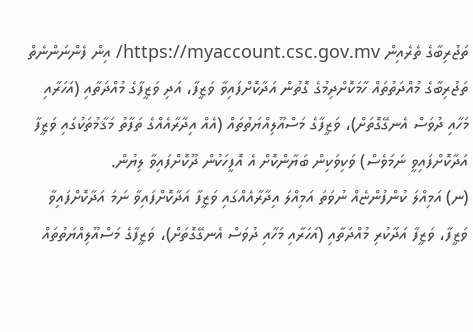ތަޖުރިބާގެ ތެރެއިން https://myaccount.csc.gov.mv/ އިން ފެންނަންނެތް ތަޖުރިބާގެ މުއްދަތުތައް ހާމަކޮށްދިމުގެ ގޮތުން އަދާކޮށްފައިވާ ވަޒީފާ، އަދި ވަޒީފާގެ މުއްދަތާއި (އަހަރާއި މަހާއި ދުވަސް އެނގޭގޮތަށް)، ވަޒީފާގެ މަސްއޫލިއްޔަތުތައް (އެއް އިދާރާއެއްގެ ތަފާތު މަޤާމުތަކުގައި ވަޒީފާ އަދާކޮށްފައިވީ ނަމަވެސް) ވަކިވަކިން ބަޔާންކޮށް އެ އޮފީހަކުން ދޫކޮށްފައިވާ ލިޔުން.
(ނ) އަމިއްލަ ކުންފުންޏެއް ނުވަތަ އަމިއްލަ އިދާރާއެއްގައި ވަޒީފާ އަދާކޮށްފައިވާ ނަމަ އަދާކޮށްފައިވާ ވަޒީފާ، ވަޒީފާ އަދާކުރި މުއްދަތާއި (އަހަރާއި މަހާއި ދުވަސް އެނގޭގޮތަށް)، ވަޒީފާގެ މަސްއޫލިއްޔަތުތައް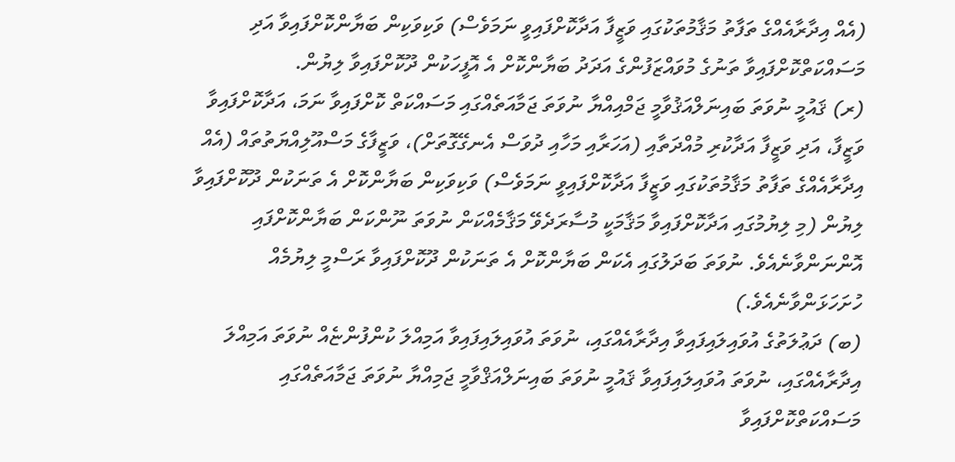(އެއް އިދާރާއެއްގެ ތަފާތު މަޤާމުތަކުގައި ވަޒީފާ އަދާކޮށްފައިވީ ނަމަވެސް) ވަކިވަކިން ބަޔާންކޮށްފައިވާ އަދި މަސައްކަތްކޮށްފައިވާ ތަނުގެ މުވައްޒަފުންގެ އަދަދު ބަޔާންކޮށް އެ އޮފީހަކުން ދޫކޮށްފައިވާ ލިޔުން.
(ރ) ޤައުމީ ނުވަތަ ބައިނަލްއަޤުވާމީ ޖަމްއިއްޔާ ނުވަތަ ޖަމާއަތެއްގައި މަސައްކަތް ކޮށްފައިވާ ނަމަ، އަދާކޮށްފައިވާ ވަޒީފާ، އަދި ވަޒީފާ އަދާކުރި މުއްދަތާއި (އަހަރާއި މަހާއި ދުވަސް އެނގޭގޮތަށް)، ވަޒީފާގެ މަސްއޫލިއްޔަތުތައް (އެއް އިދާރާއެއްގެ ތަފާތު މަޤާމުތަކުގައި ވަޒީފާ އަދާކޮށްފައިވީ ނަމަވެސް) ވަކިވަކިން ބަޔާންކޮށް އެ ތަނަކުން ދޫކޮށްފައިވާ ލިޔުން (މި ލިޔުމުގައި އަދާކޮށްފައިވާ މަޤާމަކީ މުސާރަދެވޭ މަޤާމެއްކަން ނުވަތަ ނޫންކަން ބަޔާންކޮށްފައި އޮންނަންވާނެއެވެ. ނުވަތަ ބަދަލުގައި އެކަން ބަޔާންކޮށް އެ ތަނަކުން ދޫކޮށްފައިވާ ރަސްމީ ލިޔުމެއް ހުށަހަޅަންވާނެއެވެ.)
(ބ) ދަޢުލަތުގެ އުވައިލައިފައިވާ އިދާރާއެއްގައި، ނުވަތަ އުވައިލައިފައިވާ އަމިއްލަ ކުންފުންޏެއް ނުވަތަ އަމިއްލަ އިދާރާއެއްގައި، ނުވަތަ އުވައިލައިފައިވާ ޤައުމީ ނުވަތަ ބައިނަލްއަޤްވާމީ ޖަމިއްޔާ ނުވަތަ ޖަމާއަތެއްގައި މަސައްކަތްކޮށްފައިވާ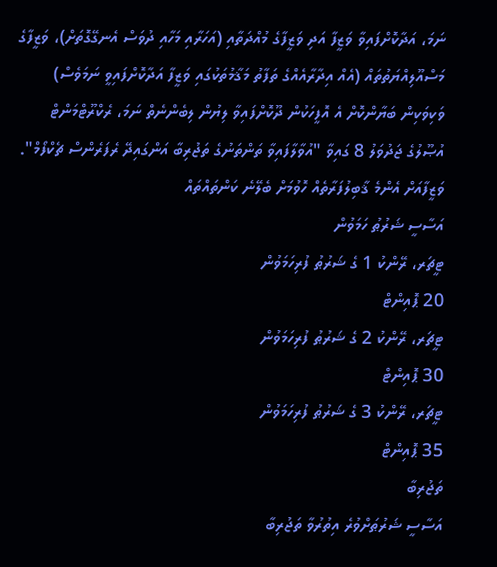ނަމަ، އަދާކޮށްފައިވާ ވަޒީފާ އަދި ވަޒީފާގެ މުއްދަތާއި (އަހަރާއި މަހާއި ދުވަސް އެނގޭގޮތަށް)، ވަޒީފާގެ މަސްއޫލިއްޔަތުތައް (އެއް އިދާރާއެއްގެ ތަފާތު މަޤާމުތަކުގައި ވަޒީފާ އަދާކޮށްފައިވީ ނަމަވެސް) ވަކިވަކިން ބަޔާންކޮށް އެ އޮފީހަކުން ދޫކޮށްފައިވާ ލިޔުން ލިބެންނެތް ނަމަ، ރެކްރޫޓްމަންޓް އުޞޫލުގެ ޖަދުވަލު 8 ގައިވާ "އުވާލާފައިވާ ތަންތަނުގެ ތަޖުރިބާ އަންގައިދޭ ރެފަރެންސް ޗެކްފޯމް".
ވަޒީފާއަށް އެންމެ ޤާބިލުފަރާތެއް ހޮވުމަށް ބެލޭނެ ކަންތައްތައް
އަސާސީ ޝަރުޠު ހަމަވުން
ޓީޗަރ، ރޭންކު 1 ގެ ޝަރުޠު ފުރިހަމަވުން
20 ޕޮއިންޓް
ޓީޗަރ، ރޭންކު 2 ގެ ޝަރުޠު ފުރިހަމަވުން
30 ޕޮއިންޓް
ޓީޗަރ، ރޭންކު 3 ގެ ޝަރުޠު ފުރިހަމަވުން
35 ޕޮއިންޓް
ތަޖުރިބާ
އަސާސީ ޝަރުޠަށްވުރެ އިތުރުވާ ތަޖުރިބާ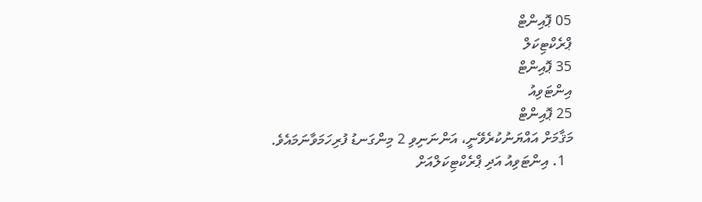05 ޕޮއިންޓް
ޕްރެކްޓިކަލް
35 ޕޮއިންޓް
އިންޓަވިއު
25 ޕޮއިންޓް
މަޤާމަށް އައްޔަނުކުރެވޭނީ، އަންނަނިވި 2 މިންގަނޑު ފުރިހަމަވާނަމައެވެ.
  1. އިންޓަވިއު އަދި ޕްރެކްޓިކަލްއަށް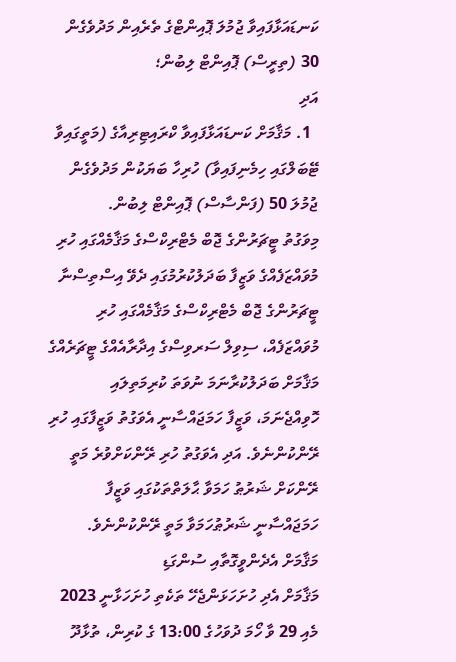ކަނޑައަޅާފައިވާ ޖުމުލަ ޕޮއިންޓްގެ ތެރެއިން މަދުވެގެން 30 (ތިރީސް) ޕޮއިންޓް ލިބުން؛
އަދި
  1. މަޤާމަށް ކަނޑައަޅާފައިވާ ކްރައިޓިރިއާގެ (މަތީގައިވާ ޓޭބަލްގައި ހިމެނިފައިވާ) ހުރިހާ ބަޔަކުން މަދުވެގެން ޖުމުލަ 50 (ފަންސާސް) ޕޮއިންޓް ލިބުން.
މިވަގުތު ޓީޗަރުންގެ ޖޮބް މެޓްރިކްސްގެ މަޤާމެއްގައި ހުރި މުވައްޒަފެއްގެ ވަޒީފާ ބަދަލުކުރުމުގައި ދެވޭ އިސްތިސްނާ
ޓީޗަރުންގެ ޖޮބް މެޓްރިކްސްގެ މަޤާމެއްގައި ހުރި މުވައްޒަފެއް، ސިވިލް ސަރވިސްގެ އިދާރާއެއްގެ ޓީޗަރެއްގެ މަޤާމަށް ބަދަލުކުރާނަމަ ނުވަތަ ކުރިމަތިލައި ހޮވިއްޖެނަމަ، ވަޒީފާ ހަމަޖައްސާނީ އެވަގުތު ވަޒީފާގައި ހުރި ރޭންކުންނެވެ. އަދި އެވަގުތު ހުރި ރޭންކަށްވުރެ މަތީ ރޭންކަށް ޝަރުޠު ހަމަވާ ޙާލަތްތަކުގައި ވަޒީފާ ހަމަޖައްސާނީ ޝަރުޠުހަމަވާ މަތީ ރޭންކުންނެވެ.
މަޤާމަށް އެދެންވީގޮތާއި ސުންގަޑި
މަޤާމަށް އެދި ހުށަހަޅަންޖެހޭ ތަކެތި ހުށަހަޅާނީ 2023 މެއި 29 ވާ ހޯމަ ދުވަހުގެ 13:00 ގެ ކުރިން، ތުޅާދޫ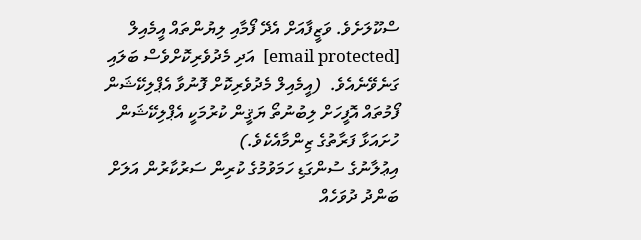ސްކޫލަށެވެ. ވަޒީފާއަށް އެދޭ ފޯމާއި ލިޔުންތައް އީމެއިލް [email protected]  އަދި މެދުވެރިކޮށްވެސް ބަލައި ގަނެވޭނެއެވެ.  (އީމެއިލް މެދުވެރިކޮށް ފޮނުވާ އެޕްލިކޭޝަން ފޯމުތައް އޮފީހަށް ލިބުނުތޯ ޔަޤީން ކުރުމަކީ އެޕްލިކޭޝަން ހުށައަޅާ ފަރާތުގެ ޒިންމާއެކެވެ.)
އިޢުލާނުގެ ސުންގަޑި ހަމަވުމުގެ ކުރިން ސަރުކާރުން އަލަށް ބަންދު ދުވަހެއް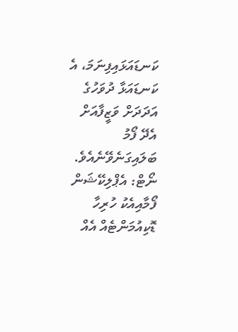ކަނޑައަޅައިފިނަމަ، އެ ކަނޑައަޅާ ދުވަހުގެ އަދަދަށް ވަޒީފާއަށް އެދޭ ފޯމު ބަލައިގަނެވޭނެއެވެ.
ނޯޓް: އެޕްލިކޭޝަން ފޯމާއިއެކު ހުރިހާ ޑޮކިއުމަންޓެއް އެއް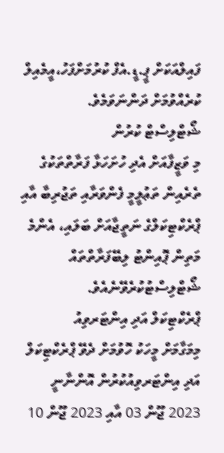ފައިލްއަކަށް ޕީ.ޑީ.އެފް ކުރުމަށްފަހު،އީމެއިލް ކުރެއްވުމަށް ދަންނަވަމެވެ.
ޝޯޓްލިސްޓް ކުރުން
މި ވަޒީފާއަށް އެދި ހުށަހަޅާ ފަރާތްތަކުގެ ތެރެއިން ތަޢުލީމީ ފެންވަރާއި ތަޖުރިބާ އާއި ޕްރެކްޓިކަލްގެ ނަތީޖާއަށް ބަލައި، އެންމެ މަތިން ޕޮއިންޓު ލިބޭފަރާތްތައް ޝޯޓްލިސްޓުކުރެވޭނެއެވެ.
ޕްރެކްޓިކަލް އަދި އިންޓަރވިއު
މިމަގާމަށް މީހަކު ހޮވުމަށް ދެވޭ ޕްރެކްޓިކަލް އަދި އިންޓަރވިއުކުރުން އޮންނާނީ 2023 ޖޫން 03 އާއި 2023 ޖޫން 10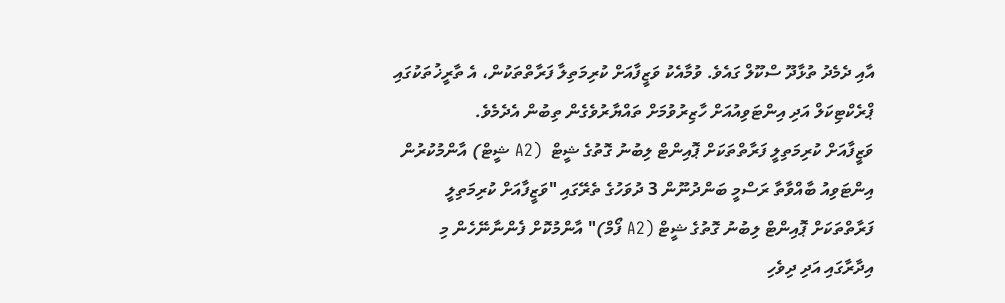އާއި ދެމެދު ތުޅާދޫ ސްކޫލް ގައެވެ. ވުމާއެކު ވަޒީފާއަށް ކުރިމަތިލާ ފަރާތްތަކުން، އެ ތާރީޚުތަކުގައި ޕްރެކްޓިކަލް އަދި އިންޓަވިއުއަށް ހާޒިރުވުމަށް ތައްޔާރުވެގެން ތިބުން އެދެމެވެ.
ވަޒީފާއަށް ކުރިމަތިލީ ފަރާތްތަކަށް ޕޮއިންޓް ލިބުނު ގޮތުގެ ޝީޓް  (A2 ޝީޓް) އާންމުކުރުން
އިންޓަވިއު ބާއްވާތާ ރަސްމީ ބަންދުނޫން 3 ދުވަހުގެ ތެރޭގައި "ވަޒީފާއަށް ކުރިމަތިލީ ފަރާތްތަކަށް ޕޮއިންޓް ލިބުނު ގޮތުގެ ޝީޓް (A2 ފޯމް)" އާންމުކޮށް ފެންނާނޭހެން މި އިދާރާގައި އަދި ދިވެހި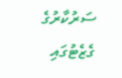ސަރުކާރުގެ ގެޒެޓުގައި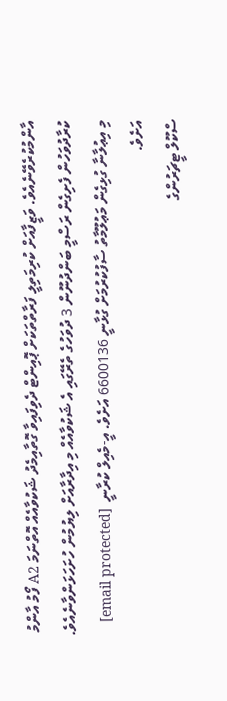އާންމުކުރެވޭނެއެވެ. ވަޒީފާއަށް ކުރިމަތިލީ ފަރާތްތަކަށް ޕޮއިންޓް ދެވިފައިވާ ގޮތާއިމެދު ޝަކުވާއެއް އޮތްނަމަ A2 ފޯމު އާންމު ކުރާދުވަހުން ފެށިގެން ރަސްމީ ބަންދުނޫން 3 ދުވަހުގެ ތެރޭގައި އެ ޝަކުވާއެއް މި އިދާރާއަށް ލިޔުމުން ހުށަހަޅަންވާނެއެވެ.
މި އިޢުލާނާ ގުޅިގެން މަޢުލޫމާތު ސާފުކުރުމަށް ގުޅާނީ 6600136 އަށެވެ. އީ-މެއިލް ކުރާނީ  [email protected]  އަށެވެ.
ސްކޫލް ޓީޗަރުންގެ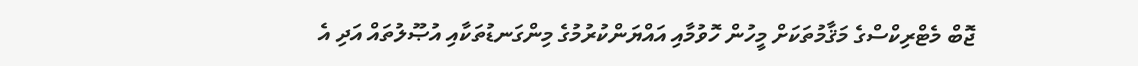ޖޮބް މެޓްރިކްސްގެ މަޤާމުތަކަށް މީހުން ހޮވުމާއި އައްޔަންކުރުމުގެ މިންގަނޑުތަކާއި އުޞޫލުތައް އަދި އެ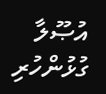އުޞޫލާ ގުޅުންހުރި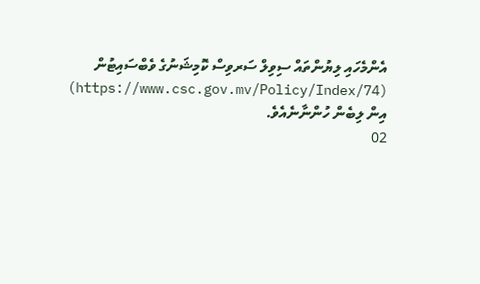އެންމެހައި ލިޔުންތައް ސިވިލް ސަރވިސް ކޮމިޝަނުގެ ވެބްސައިޓުން (https://www.csc.gov.mv/Policy/Index/74) އިން ލިބެން ހުންނާނެއެވެ.
02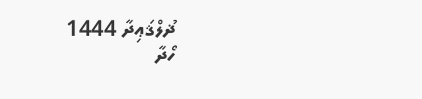ޛުލްޤަޢިދާ 1444
ހޯދާ